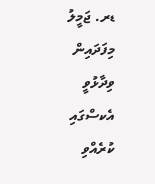ޑރ. ޖަމީލު މިފަދައިން ވިދާޅުވީ އެކސްގައި ކުރެއްވި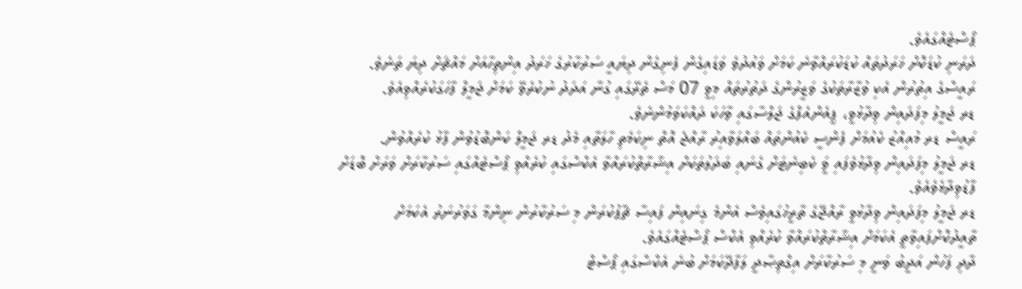ޕޯސްޓެއްގައެވެ.
ދަރަނި ކުޑަކޮށް ޚަރަދުތައް ކުޑަކުރައްވާނެ ކަމަށް ވައުދުވެ ވަޑައިގެން ފެނިގެން ދިޔައީ ސަރުކާރުގެ ޚަރަދު އިންތިހާއަށް މައްޗަށް ދިޔަ ތަނެވެ. ރައީސްގެ އިތުރުން އެކި ވުޒާރާތަކުގެ ވަޒީރުންގެ ދަތުރުތައް މިވީ 07 މަސް ތެރޭގައި ގުނާ އަދަދު ނުކުރެވޭ ކަމަށް ޖަމީލް ފާހަގަކުރެއްވިއެވެ.
ޑރ ޖަމީލު މިފަދައިން ވިދާޅުވީ، ޕީއެންއެފްގެ ޖަލްސާގައި ވާހަކަ ދައްކަވަމުންނެވެ.
ރައީސް ޑރ މުއިއްޒު ކެއުމަށް ފެންސީ ކެއުންތައް ބައްލަވާއިރު ރާއްޖެ އޮތް ނިކަމެތި ހާލަތާއި މެދު ޑރ ޖަމީލް ކަންބޮޑުވުން ފާޅު ކުރެއްވުން.
ޑރ ޖަމީލު މިފަދައިން ވިދާޅުވެފައި ވަީ ކެބިނެޓަށް ގެނައި ބަދަލުތަކަށް އިޝާރާތްކުރައްވާ އެކްސްގައި ކުރެއްވި ޕޯސްޓެއްގައި ސަރުކާރަށް ވަރަށް ބޮޑަށް ފާޑުވިދާޅެވެއެވެ.
ޑރ ޖަމީލު މިފަދައިން ވިދާޅުވީ ރާއްޖޭގެ ތާރީޚުގައިވެސް އެންމެ ގިނައިން ފައިސާ ޗާޕުކުރަން މި ސަރުކާރުން ނިންމާ ގަވަރުނަރު އެކަމަށް ތާއީދުކޮށްފައިވާތީ އެކަމަށް އިޝާރާތްކުރައްވާ ކުރެއްވި އެކްސް ޕޯސްޓެއްގައެވެ.
ދާދި ފަހުން އަދީބު ވަނީ މި ސަރުކާރަށް އިގްތިޞާދީ ލަފާދޭކަމަށް ބުނެ އެކްސްގައި ޕޯސްޓް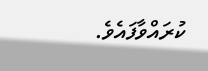ކުރައްވާފައެވެ.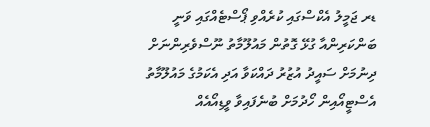ޑރ ޖަމީލު އެކްސްގައި ކުރެއްވި ޕޯސްޓެއްގައި ވަނީ ބަންކަރިންއާ ގުޅޭ ގޮތުން މައުލޫމާތު ނޫސްވެރިންނަށް ދިނުމަށް ސައީދު އުޒުރު ދައްކަވާ އަދި އެކަމުގެ މައުލޫމާތު އެސްޓީއޯއިން ހޯދުމަށް ބުނެފައިވާ ވީޑިއޯއެއް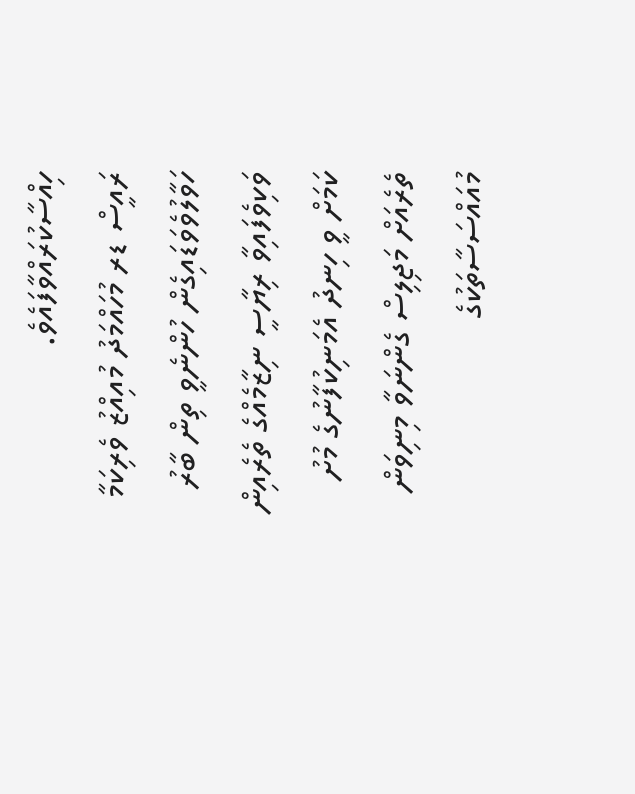ހިއްސާކުރައްވާފައެވެ.
ރައީސް ޑރ މުހައްމަދު މުއިއްޒު ވެރިކަމާ ހަވާލުވެވަޑައިގެން ހުންނެވީ ތިން ބާރު ވަކިވެފައިވާ ރިޔާސީ ނިޒާމެއްގެ ތެރެއިން ކަމަށް ވީ ހިނދު އެމަނިކުފާނުގެ މުށު ތެރެއަށް މަޖިލިސް ގެންނަވާ މިނިވަން މުއައްސަސާތަކުގެ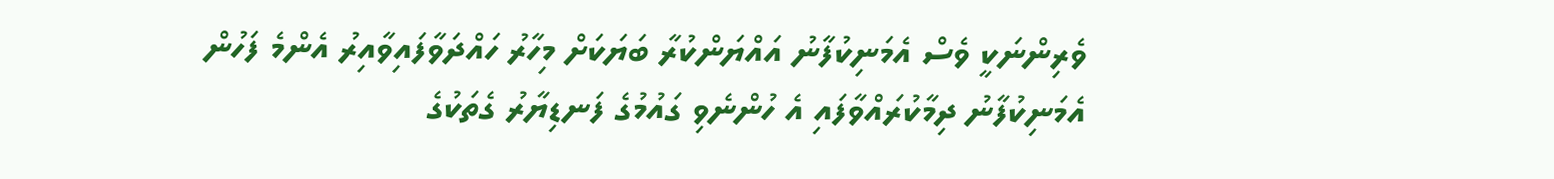ވެރިންނަކީ ވެސް އެމަނިކުފާނު އައްޔަންކުރާ ބަޔަކަށް މިހާރު ހައްދަވާފައިވާއިރު އެންމެ ފަހުން އެމަނިކުފާނު ދިމާކުރައްވާފައި އެ ހުންނެވި ގައުމުގެ ފަނޑިޔާރު ގެތަކުގެ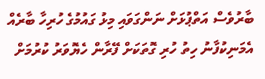ބާރުވެސް އަތްޕުޅަށް ނަންގަވައި މިޅު ގައުމުގެ ހުރިހާ ބާރެއް އެމަނިކުފާނު ހިތު ހުރި ގޮތަކަށް ފޭރާން ހެޔޮވަރު ކުރުމަށް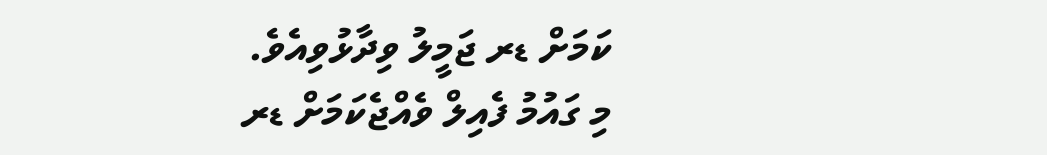ކަމަށް ޑރ ޖަމީލު ވިދާޅުވިއެވެ.
މި ގައުމު ފެއިލް ވެއްޖެކަމަށް ޑރ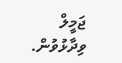ޖަމީލް ވިދާޅުވުން.